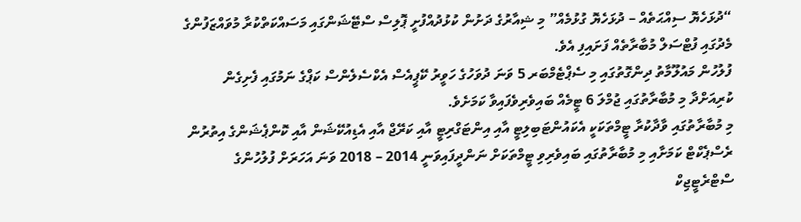“ދުޅަހެޔޮ ސިއްޙަތެއް – ދުޅަހެޔޮ ގުޅުމެއް” މި ޝިއާރުގެ ދަށުން ކުޅުދުއްފުށީ ޕޮލިސް ސްޓޭޝަންގައި މަސައްކަތްކުރާ މުވައްޒަފުންގެ މެދުގައި ފުޓްސަލް މުބާރާތެއް ފަށައިފި އެވެ.
ފުލުހުން މައުލޫމާތު ދިންގޮތުގައި މި ސެޕްޓެމްބަރ 5 ވަނަ ދުވަހުގެ ހަވީރު ކޭޕީއެސް އެކްސެލެންސް ކަޕްގެ ނަމުގައި ފެށިގެން ކުރިއަށްދާ މި މުބާރާތުގައި ޖުމްލަ 6 ޓީމެއް ބައިވެރިވެފައިވާ ކަމަށެވެ.
މި މުބާރާތުގައި ވާދާކުރާ ޓީމްތަކަކީ އެކައުންޓަބިލިޓީ އާއި އިންޓަގްރިޓީ އާއި ކަރޭޖް އާއި އެޑިއުކޭޝަން އާއި ކޮންޕެޝަންގެ އިތުރުން ރެސްޕެކްޓް ކަމަށާއި މި މުބާރާތުގައި ބައިވެރިވި ޓީމްތަކަށް ނަންދީފައިވަނީ 2014 – 2018 ވަނަ އަހަރަށް ފުލުހުންގެ ސްޓްރެޓީޖިކް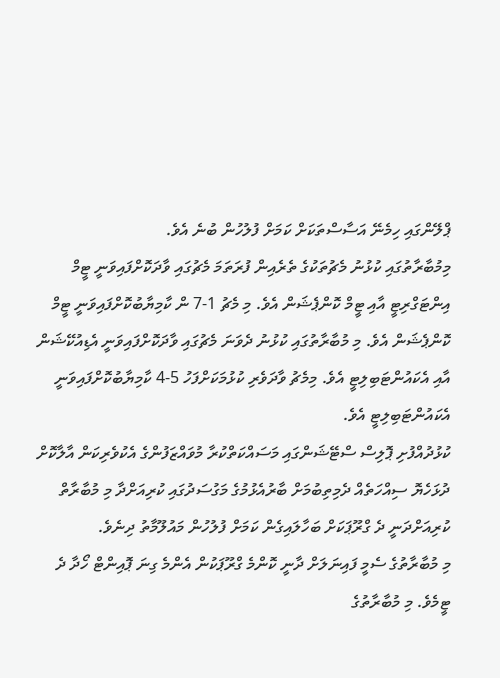ޕްލޭންގައި ހިމެނޭ އަސާސްތަކަށް ކަމަށް ފުލުހުން ބުނެ އެވެ.
މިމުބާރާތުގައި ކުޅުނު މެޗުތަކުގެ ތެރެއިން ފުރަތަމަ މެޗުގައި ވާދަކޮށްފައިވަނީ ޓީމް އިންޓަގްރިޓީ އާއި ޓީމް ކޮންޕެޝަން އެވެ. މި މެޗު 1-7 ން ކާމިޔާބުކޮށްފައިވަނީ ޓީމް ކޮންޕެޝަން އެވެ. މި މުބާރާތުގައި ކުޅުނު ދެވަނަ މެޗުގައި ވާދަކޮށްފައިވަނީ އެޑިއުކޭޝަން އާއި އެކައުންޓަބިލިޓީ އެވެ. މިމެޗު ވާދަވެރި ކުޅުމަކަށްފަހު 5-4 ކާމިޔާބުކޮށްފައިވަނީ އެކައުންޓަބިލިޓީ އެވެ.
ކުޅުދުއްފުށި ޕޮލިސް ސްޓޭޝަންގައި މަސައްކަތްކުރާ މުވައްޒަފުންގެ އެކުވެރިކަން އާލާކޮށް ދުޅަހެޔޮ ސިއްހަތެއް ދެމިތިބުމަށް ބާރުއެޅުމުގެ މަގުސަދުގައި ކުރިއަށްދާ މި މުބާރާތް ކުރިއަށްދަނީ ދެ ގްރޫޕަކަށް ބަހާލައިގެން ކަމަށް ފުލުހުން މައުލޫމާތު ދިނެވެ.
މި މުބާރާތުގެ ސެމީ ފައިނަލަށް ދާނީ ކޮންމެ ގްރޫޕަކުން އެންމެ ގިނަ ޕޮއިންޓް ހޯދާ ދެ ޓީމެވެ. މި މުބާރާތުގެ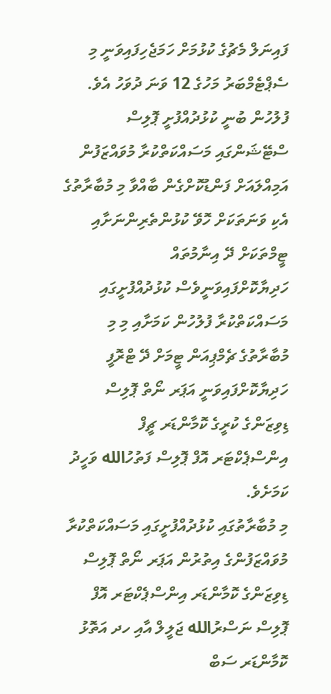ފައިނަލް މެޗުގެ ކުޅުމަށް ހަމަޖެހިފައިވަނީ މި ސެޕްޓެމްބަރު މަހުގެ 12 ވަނަ ދުވަހު އެވެ.
ފުލުހުން ބުނީ ކުޅުދުއްފުށީ ޕޮލިސް ސްޓޭޝަންގައި މަސައްކަތްކުރާ މުވައްޒަފުން އަމިއްލައަށް ފަންޑުކޮށްގެން ބާއްވާ މި މުބާރާތުގެ އެކި ވަނަތަކަށް ހޮވޭ ކުޅުންތެރިންނަށާއި ޓީމްތަކަށް ދޭ އިނާމުތައް ހަދިޔާކޮށްފައިވަނީވެސް ކުޅުދުއްފުށީގައި މަސައްކަތްކުރާ ފުލުހުން ކަމަށާއި މި މި މުބާރާތުގެ ޗެމްޕިއަން ޓީމަށް ދޭ ޓްރޮފީ ހަދިޔާކޮށްފައިވަނީ އަޕަރ ނޯތް ޕޮލިސް ޑިވިޒަންގެ ކުރީގެ ކޮމާންޑަރ ޗީފް އިންސްޕެކްޓަރ އޮފް ޕޮލިސް ފަތުހުالله ވަހީދު ކަމަށެވެ.
މި މުބާރާތުގައި ކުޅުދުއްފުށީގައި މަސައްކަތްކުރާ މުވައްޒަފުންގެ އިތުރުން އަޕަރ ނޯތް ޕޮލިސް ޑިވިޒަންގެ ކޮމާންޑަރ އިންސްޕެކްޓަރ އޮފް ޕޮލިސް ނަސްރުالله ޖަލީލް އާއި ހދ އަތޮޅު ކޮމާންޑަރ ސަބް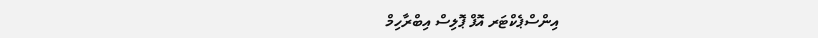އިންސްޕެކްޓަރ އޮފް ޕޮލިސް އިބްރާހިމް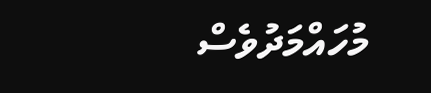މުހައްމަދުވެސް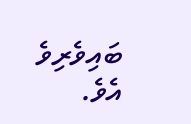ބައިވެރިވެ އެވެ.